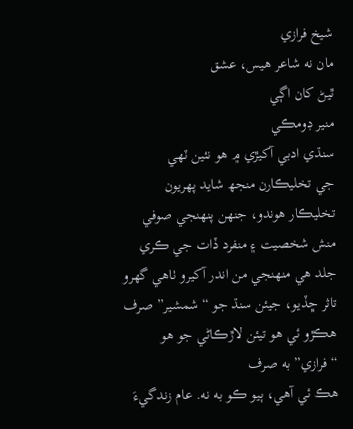شيخ فرازي
مان نه شاعر هيس، عشق
ٿيڻ کان اڳي
منير ڊومڪي
سنڌي ادبي آکيڙي ۾ هو نئين ٽهي
جي تخليڪارن منجھ شايد پهريون تخليڪار هوندو، جنهن پنهنجي صوفي منش شخصيت ۽ منفرد ڏات جي ڪري جلد هي منهنجي من اندر آکيرو ٺاهي گهرو
تاثر ڇڏيو، جيئن سنڌ جو “شمشير” صرف هڪڙو ئي هو تيئن لاڙڪاڻي جو هو “فرازي” به صرف
هڪ ئي آهي، ٻيو ڪو به نه. عام زندگيءَ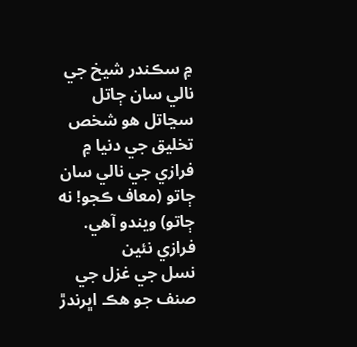۾ سڪندر شيخ جي نالي سان ڄاتل سڃاتل هو شخص
تخليق جي دنيا ۾ فرازي جي نالي سان ڄاتو (معاف ڪجو! نه ڄاتو) ويندو آهي. فرازي نئين
نسل جي غزل جي صنف جو هڪ اڀرندڙ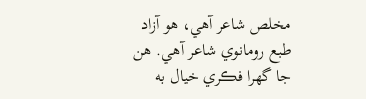مخلص شاعر آهي، هو آزاد
طبع رومانوي شاعر آهي. هن
جا گھرا فڪري خيال به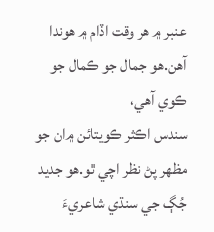عنبر ۾ هر وقت اڏام ۾ هوندا آهن.هو جمال جو ڪمال جو ڪوي آهي،
سندس اڪثر ڪويتائن ۾ان جو مظهر پڻ نظر اچي ٿو.هو جديد جُڳ جي سنڌي شاعريءَ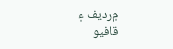۾رديف ۽
قافيو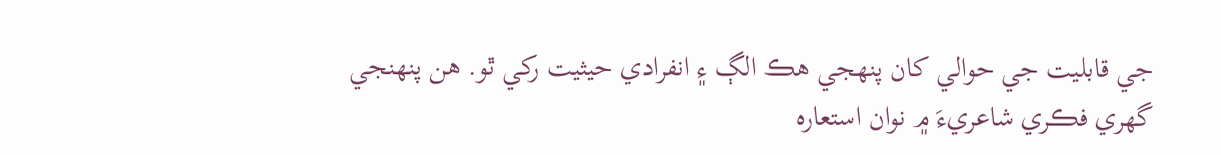جي قابليت جي حوالي کان پنهجي هڪ الڳ ۽ انفرادي حيثيت رکي ٿو. هن پنهنجي
گھري فڪري شاعريءَ ۾ نوان استعاره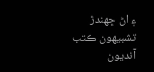۽ اڻ ڇهندڙ تشبيهون ڪتب آنديون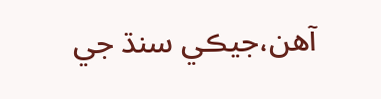آهن،جيڪي سنڌ جي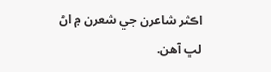اڪثر شاعرن جي شعرن ۾ اڻ لڀ آهن.